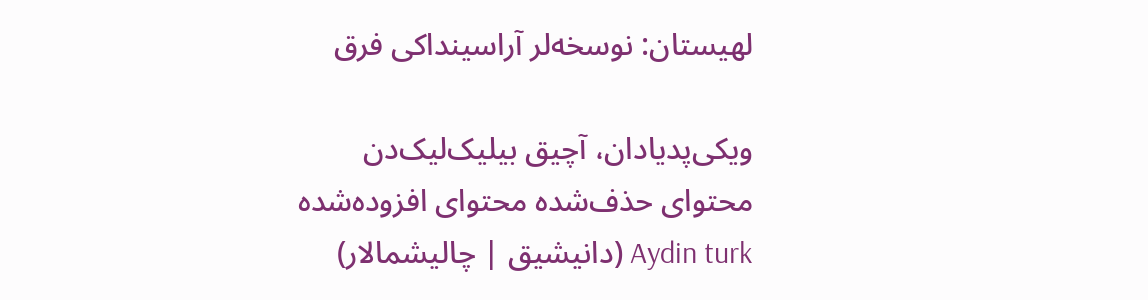لهیستان: نوسخه‌لر آراسینداکی فرق

ویکی‌پدیادان، آچیق بیلیک‌لیک‌دن
محتوای حذف‌شده محتوای افزوده‌شده
Aydin turk (دانیشیق | چالیشمالار)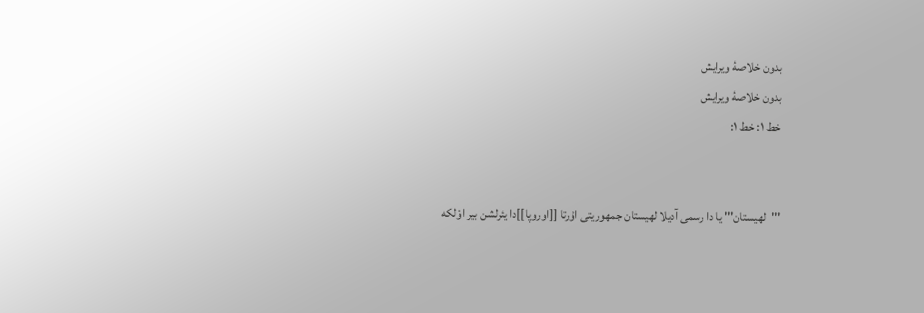بدون خلاصۀ ویرایش
بدون خلاصۀ ویرایش
خط ۱: خط ۱:


'''لهیستان''' یا دا رسمی آدیلا لهیستان جمهوریتی اۇرتا [[اوروپا]]دا یئرلشن بیر اوْلکه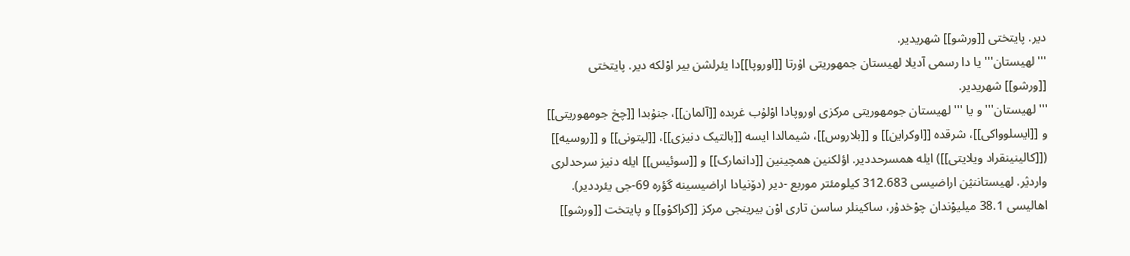دیر. پایتختی [[ورشو]] شهریدیر.
'''لهیستان''' یا دا رسمی آدیلا لهیستان جمهوریتی اۇرتا [[اوروپا]]دا یئرلشن بیر اوْلکه دیر. پایتختی [[ورشو]] شهریدیر.
'''لهیستان''' و یا '''لهیستان جومهوریتی مرکزی اوروپادا اوْلۇب غربده [[آلمان]]، جنۇبدا [[چخ جومهوریتی]] و [[ایسلوواکی]]، شرقده [[اوکراین]] و [[بلاروس]]، شیمالدا ایسه [[بالتیک دنیزی]]، [[لیتونی]] و [[روسیه]] ([[کالینینقراد ویلایتی]]) ایله همسرحددیر. اؤلکنین همچینین [[دانمارک]] و [[سوئیس]] ایله دنیز سرحدلری واردیٛر. لهیستاننیٛن اراضیسی 312.683 کیلومئتر موربع -دیر (دۆنیادا اراضیسینه گؤره 69-جی یئرددیر). اهالیسی 38.1 میلیوْندان چوْخدۇر، ساکینلر ساسن تاری اوْن بیرینجی مرکز [[کراکوْو]] و پایتخت [[ورشو]]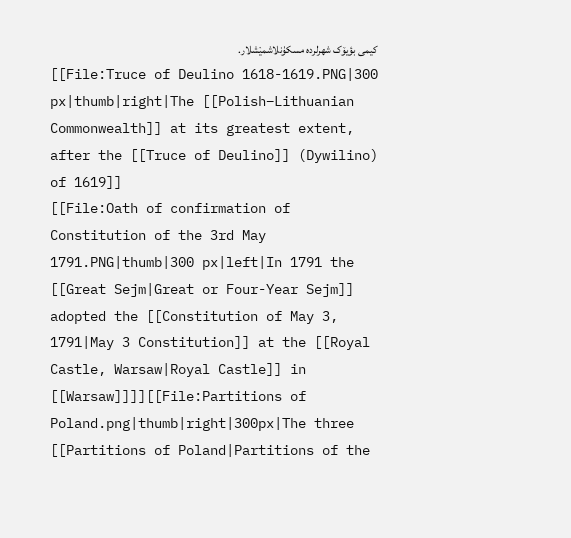کیمی بؤیۆک شهرلرده مسکۇنلاشمیٛشلار.
[[File:Truce of Deulino 1618-1619.PNG|300 px|thumb|right|The [[Polish–Lithuanian Commonwealth]] at its greatest extent, after the [[Truce of Deulino]] (Dywilino) of 1619]]
[[File:Oath of confirmation of Constitution of the 3rd May 1791.PNG|thumb|300 px|left|In 1791 the [[Great Sejm|Great or Four-Year Sejm]] adopted the [[Constitution of May 3, 1791|May 3 Constitution]] at the [[Royal Castle, Warsaw|Royal Castle]] in [[Warsaw]]]][[File:Partitions of Poland.png|thumb|right|300px|The three [[Partitions of Poland|Partitions of the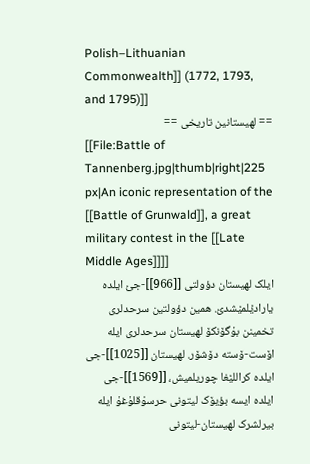Polish–Lithuanian Commonwealth]] (1772, 1793, and 1795)]]
== لهیستانین تاریخی ==
[[File:Battle of Tannenberg.jpg|thumb|right|225 px|An iconic representation of the [[Battle of Grunwald]], a great military contest in the [[Late Middle Ages]]]]
ایلک لهیستان دؤولتی [[966]]-جیٛ ایلده یارادیٛلمیٛشدیٛ. همین دؤولتین سرحدلری تخمینن بۇگۆنکۆ لهیستان سرحدلری ایله اۆست-ۆسته دۆشۆر. لهیستان [[1025]]-جی ایلده کراللیٛغا چوریلمیش، [[1569]]-جی ایلده ایسه بؤیۆک لیتونی حرسوْقلۇغۇ ایله بیرلشرک لهیستان-لیتونی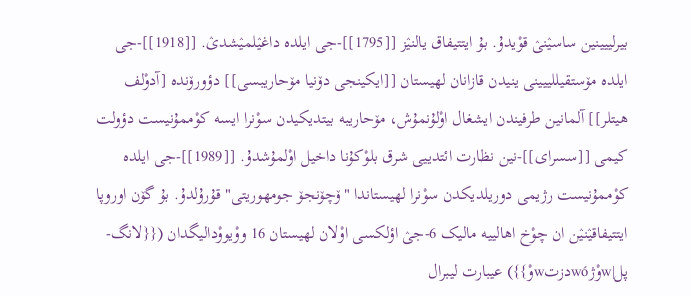بیرلییینین ساسیٛنیٛ قوْیدۇ. بۇ ایتتیفاق یالنیٛز [[1795]]-جی ایلده داغیٛلمیٛشدیٛ. [[1918]]-جی ایلده مۆستقیللییینی ینیدن قازانان لهیستان [[ایکینجی دۆنیا مۆحاریبسی]] دؤورۆنده [آدوْلف هیتلر]] آلمانین طرفیندن ایشغال اوْلۇنمۇش، مۆحاریبه بیتدیکیدن سوْنرا ایسه کوْممۇنیست دؤولت کیمی [[سسرای]]-نین نظارت ائتدییی شرق بلوْکۇنا داخیل اوْلمۇشدۇ. [[1989]]-جی ایلده کوْممۇنیست رژیمی دوریلدیکدن سوْنرا لهیستاندا "ۆچۆنجۆ جومهوریتی" قۇرۇلدۇ. بۇ گۆن اوروپا ایتتیفاقیٛنیٛن ان چوْخ اهالییه مالیک 6-جیٛ اؤلکسی اوْلان لهیستان 16 ووْیووْدالیگدان ({{لانگ-پل|wوْژwóدزتwوْ}}) عیبارت لیبرال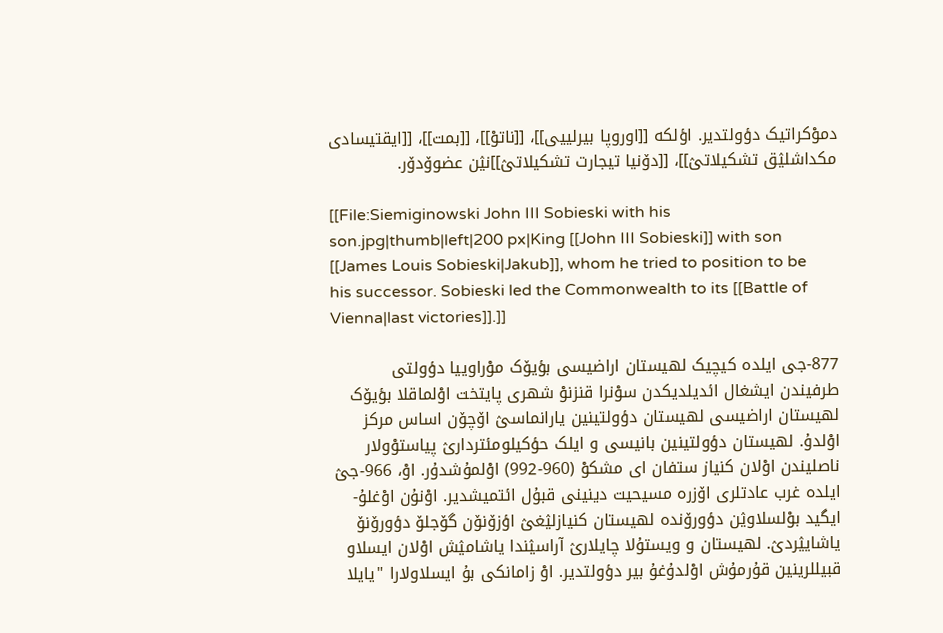دموْکراتیک دؤولتدیر. اؤلکه [[اوروپا بیرلییی]]، [[ناتوْ]]، [[بمت]]، [[ایقتیسادی مکداشلیٛق تشکیلاتیٛ]]، [[دۆنیا تیجارت تشکیلاتیٛ]]نیٛن عضوۆدۆر.

[[File:Siemiginowski John III Sobieski with his son.jpg|thumb|left|200 px|King [[John III Sobieski]] with son [[James Louis Sobieski|Jakub]], whom he tried to position to be his successor. Sobieski led the Commonwealth to its [[Battle of Vienna|last victories]].]]

877-جی ایلده کیچیک لهیستان اراضیسی بؤیۆک موْراوییا دؤولتی طرفیندن ایشغال ائدیلدیکدن سوْنرا قنزنوْ شهری پایتخت اوْلماقلا بؤیۆک لهیستان اراضیسی لهیستان دؤولتینین یارانماسیٛ اۆچۆن اساس مرکز اوْلدۇ. لهیستان دؤولتینین بانیسی و ایلک حؤکیلومئترداریٛ پیاستوْولار ناصلیندن اوْلان کنیاز ستفان ای مشکوْ (960-992) اوْلمۇشدۇر. اوْ، 966-جیٛ ایلده غرب عادتلری اۆزره مسیحیت دینینی قبۇل ائتمیشدیر. اوْنۇن اوْغلۇ-ایگید بوْلسلاویٛن دؤورۆنده لهیستان کنیازلیٛغیٛ اؤزۆنۆن گۆجلۆ دؤورۆنۆ یاشاییٛردیٛ. لهیستان و ویستۇلا چایلاریٛ آراسیٛندا یاشامیٛش اوْلان ایسلاو قبیللرینین قۇرمۇش اوْلدۇغۇ بیر دؤولتدیر. اوْ زامانکی بۇ ایسلاولارا "یایلا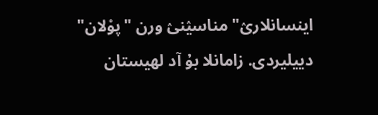اینسانلاریٛ" مناسیٛنیٛ ورن "پوْلان" دییلیردی. زامانلا بۇ آد لهیستان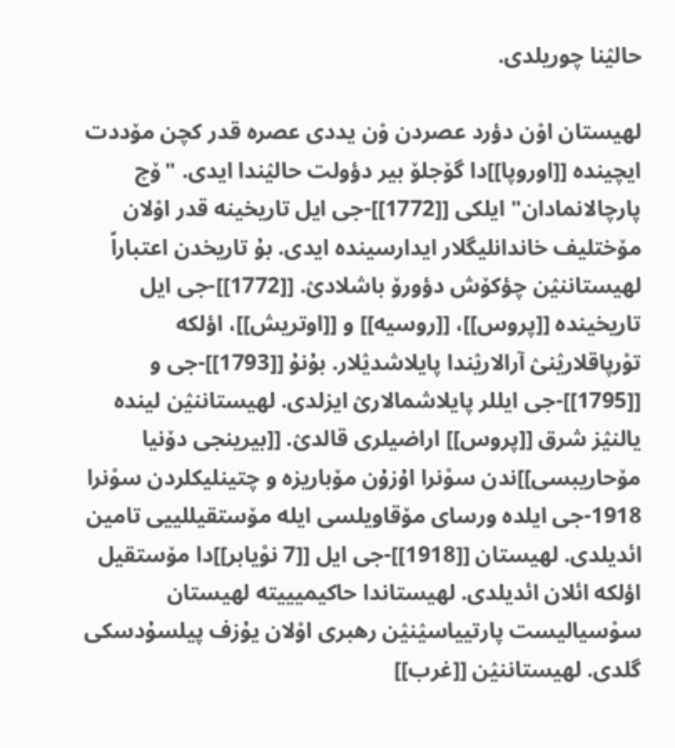حالیٛنا چوریلدی.

لهیستان اوْن دؤرد عصردن وْن یددی عصره قدر کچن مۆددت ایچینده [[اوروپا]]دا گۆجلۆ بیر دؤولت حالیٛندا ایدی. "ۆچ پارچالانمادان" ایلکی [[1772]]-جی ایل تاریخینه قدر اوْلان مۆختلیف خاندانلیگلار ایدارسینده ایدی. بۇ تاریخدن اعتباراً لهیستاننیٛن چؤکۆش دؤورۆ باشلادیٛ. [[1772]]-جی ایل تاریخینده [[پروس]]، [[روسیه]] و [[اوتریش]]، اؤلکه توْرپاقلاریٛنیٛ آرالاریٛندا پایلاشدیٛلار. بۇنۇ [[1793]]-جی و [[1795]]-جی ایللر پایلاشمالاریٛ ایزلدی. لهیستاننیٛن لینده یالنیٛز شرق [[پروس]] اراضیلری قالدیٛ. [[بیرینجی دۆنیا مۆحاریبسی]]ندن سوْنرا اۇزۇن مۆباریزه و چتینلیکلردن سوْنرا 1918-جی ایلده ورسای مۆقاویلسی ایله مۆستقیللییی تامین ائدیلدی. لهیستان [[1918]]-جی ایل [[7 نوْیابر]]دا مۆستقیل اؤلکه ائلان ائدیلدی. لهیستاندا حاکیمیییته لهیستان سوْسیالیست پارتییاسیٛنیٛن رهبری اوْلان یۇزف پیلسۇدسکی گلدی. لهیستاننیٛن [[غرب]]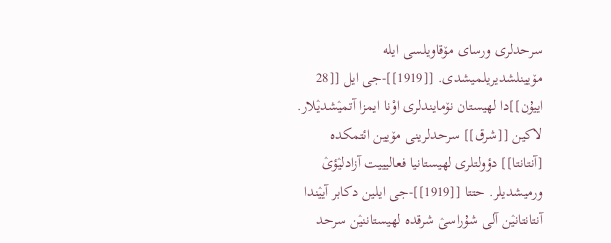سرحدلری ورسای مۆقاویلسی ایله مۆیینلشدیریلمیشدی. [[1919]]-جی ایل [[28 اییۇن]]دا لهیستان نۆمایندلری اوْنا ایمزا آتمیٛشدیٛلار. لاکین [[شرق]] سرحدلرینی مۆیین ائتمکده [آنتانتا]] دؤولتلری لهیستانیا فعالیییت آزادلیٛؤیٛ ورمیشدیلر. حتتا [[1919]]-جی ایلین دکابر آییٛندا آنتانتانیٛن آلی شۇراسیٛ شرقده لهیستاننیٛن سرحد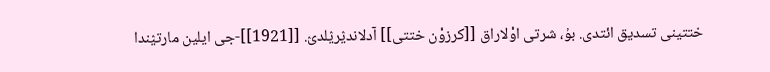ختتینی تسدیق ائتدی. بۇ، شرتی اوْلاراق [[کرزوْن ختتی]] آدلاندیٛریٛلدیٛ. [[1921]]-جی ایلین مارتیٛندا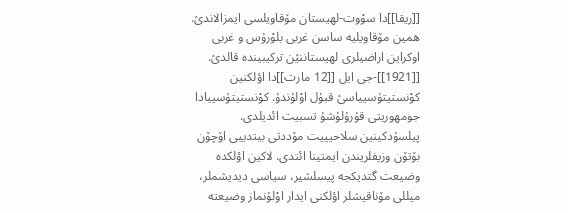[[ریقا]]دا سوْوت-لهیستان مۆقاویلسی ایمزالاندیٛ. همین مۆقاویلیه ساسن غربی بلوْرۇس و غربی اوکراین اراضیلری لهیستاننیٛن ترکیبینده قالدیٛ. [[1921]]-جی ایل [[12 مارت]]دا اؤلکنین کوْنستیتۇسییاسیٛ قبۇل اوْلۇندۇ. کوْنستیتۇسییادا جومهوریتی قۇرۇلۇشۇ تسبیت ائدیلدی. پیلسۇدکینین سلاحیییت مۆددتی بیتدییی اۆچۆن بۆتۆن وزیفلریندن ایمتینا ائتدی. لاکین اؤلکده وضیعت گتدیکجه پیسلشیر، سیاسی دیدیشملر، میللی مۆناقیشلر اؤلکنی ایدار اوْلۇنماز وضیعته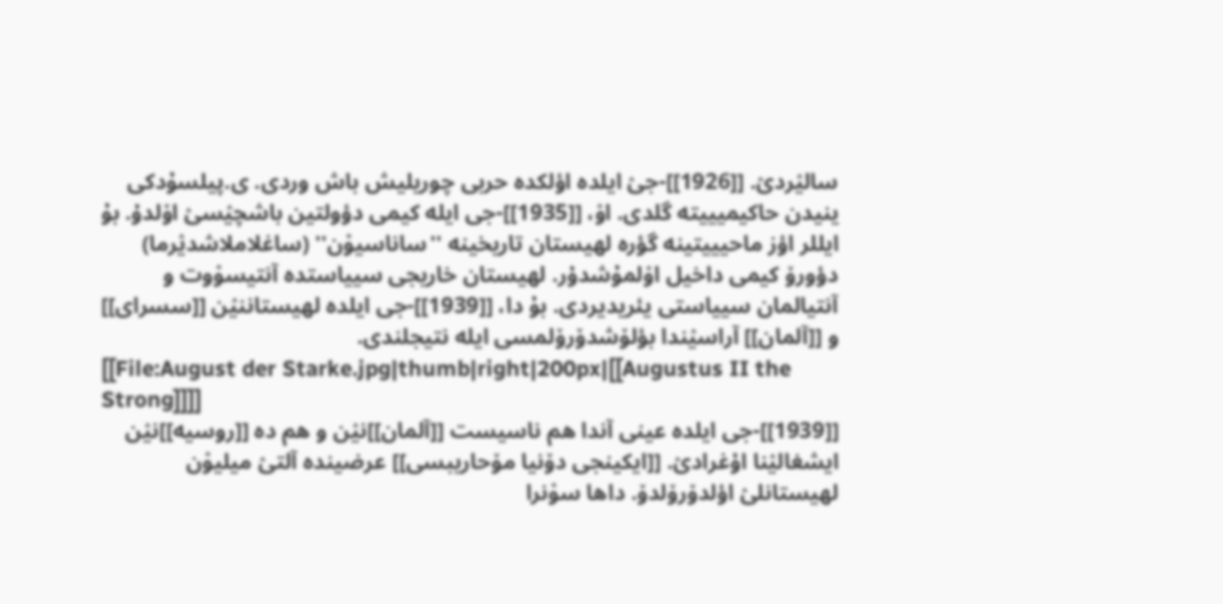سالیٛردیٛ. [[1926]]-جیٛ ایلده اؤلکده حربی چوریلیش باش وردی. ی.پیلسۇدکی ینیدن حاکیمیییته گلدی. اوْ، [[1935]]-جی ایله کیمی دؤولتین باشچیٛسیٛ اوْلدۇ. بۇ ایللر اؤز ماحیییتینه گؤره لهیستان تاریخینه ''ساناسیوْن'' (ساغلاملاشدیٛرما) دؤورۆ کیمی داخیل اوْلمۇشدۇر. لهیستان خاریجی سییاستده آنتیسوْوت و آنتیالمان سییاستی یئریدیردی. بۇ دا، [[1939]]-جی ایلده لهیستاننیٛن [[سسرای]] و [[آلمان]] آراسیٛندا بؤلۆشدۆرۆلمسی ایله نتیجلندی.
[[File:August der Starke.jpg|thumb|right|200px|[[Augustus II the Strong]]]]
[[1939]]-جی ایلده عینی آندا هم ناسیست [[آلمان]]نیٛن و هم ده [[روسیه]]نیٛن ایشغالیٛنا اۇغرادیٛ. [[ایکینجی دۆنیا مۆحاریبسی]] عرضینده آلتیٛ میلیوْن لهیستانلیٛ اؤلدۆرۆلدۆ. داها سوْنرا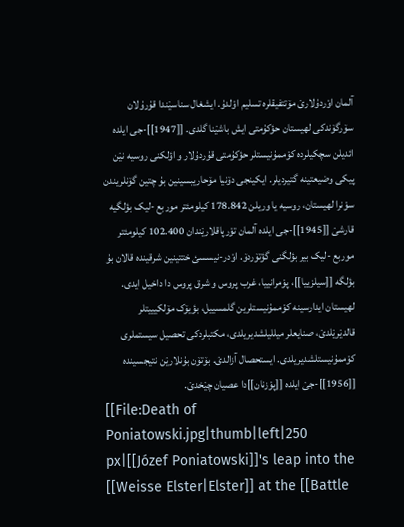آلمان اوْردۇلاریٛ مۆتتفیقلره تسلیم اوْلدۇ. ایشغال سناسیٛندا قۇرۇلان سۆرگۆندکی لهیستان حؤکۇمتی ایش باشیٛنا گلدی. [[1947]]-جی ایلده ائدیلن سچکیلرده کوْممۇنیستلر حؤکۇمتی قۇردۇلار و اؤلکنی روسیه نیٛن پیکی وضیعتینه گتیردیلر. ایکینجی دۆنیا مۆحاریبسینین بۇ چتین گۆنلریندن سوْنرا لهیستان، روسیه یا وریلن 178.842 کیلومئتر موربع -لیک بؤلگیه قارشیٛ [[1945]]-جی ایلده آلمان توْرپاقلاریٛندان 102.400 کیلومئتر موربع -لیک بیر بؤلگنی گؤتۆردۆ. اوْدر-نیسسئ ختتینین شرقینده قالان بۇ بؤلگه [[سیلزییا]]، پوْمرانییا، غرب پروس و شرق پروس دا داخیل ایدی. لهیستان ایدارسینه کوْممۇنیستلرین گلمسییل، بؤیۆک مۆلکیییتلر قالدیٛریٛلدیٛ، صنایعلر میللیلشدیریلدی، مکتبلردکی تحصیل سیستملری کوْممۇنیستلشدیریلدی. ایستحصال آزالدیٛ. بۆتۆن بۇنلاریٛن نتیجسینده [[1956]]-جیٛ ایلده [[پوْزنان]]دا عصیان چیٛخدیٛ.
[[File:Death of Poniatowski.jpg|thumb|left|250 px|[[Józef Poniatowski]]'s leap into the [[Weisse Elster|Elster]] at the [[Battle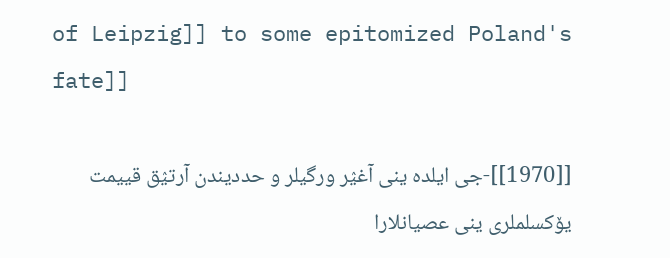of Leipzig]] to some epitomized Poland's fate]]

[[1970]]-جی ایلده ینی آغیٛر ورگیلر و حددیندن آرتیٛق قییمت یۆکسلملری ینی عصیانلارا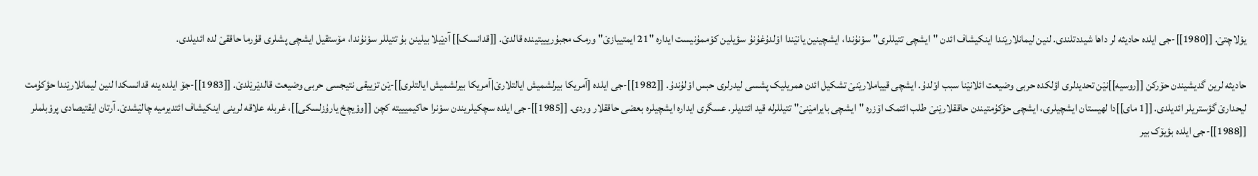یوْلاچتیٛ. [[1980]]-جی ایلده حادیثه لر داها شیددتلندی. لنین لیمانلاریٛندا اینکیشاف ائدن "ایشچی تتیللری" سوْنۇندا، ایشچینین یانیٛندا اوْلدۇغۇنۇ سؤیلین کوْممۇنیست ایداره "21 ایمتییازیٛ" ورمک مجبۇریییتینده قالدیٛ. [[قدانسک]] آدیٛیلا بیلینن بۇ تتیللر سوْنۇندا، مۆستقیل ایشچی پشلری قۇرما حاققیٛ لده ائدیلدی.

حادیثه لرین گدیشیندن حۆرکن [[روسیه]]نیٛن تحدیدلری اؤلکده حربی وضیعت ائلانیٛنا سبب اوْلدۇ. ایشچی قییاملاریٛنیٛ تشکیل ائدن همریلیک پشسی لیدرلری حبس اوْلۇندۇ. [[1982]]-جی ایلده [آمریکا بیرلشمیش ایالتلاریٛ|آمریکا بیرلشمیش ایالتلری]]-یٛن تزییقی نتیجسی حربی وضیعت قالدیٛریٛلدیٛ. [[1983]]-جۆ ایلده ینه قدانسکدا لنین لیمانلاریٛندا حؤکۇمت لیحداریٛ گؤستریلر ائدیلدی. [[1 مای]]دا لهیستان ایشچیلری، ایشچی حؤکۇمتیندن حاققلاریٛنیٛ طلب ائتمک اۆزره "ایشچی بایرامیٛنیٛ" تتیللرله قید ائتدیلر. عسگری ایداره ایشچیلره بعضی حاققلار وردی. [[1985]]-جی ایلده سچکیلریندن سوْنرا حاکیمیییته کچن [[ووْیچخ یارۇزلسکی]]، غربله علاقه لرینی اینکیشاف ائتدیرمیه چالیٛشدیٛ. آرتان ایقتیصادی پروْبلملر [[1988]]-جی ایلده بؤیۆک بیر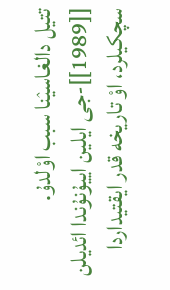تتیل دالغاسیٛنا سبب اوْلدۇ. [[1989]]-جی ایلین اییۇنۇندا ائدیلن سچکیلرد، اوْ تاریخه قدر ایقتیداردا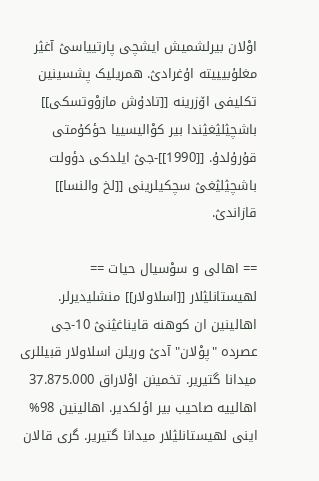اوْلان بیرلشمیش ایشچی پارتییاسیٛ آغیٛر مغلۇبیییته اۇغرادیٛ. همریلیک پشسینین تکلیفی اۆزرینه [[تادۇش مازوْوتسکی]] باشچیٛلیٛغیٛندا بیر کوْالیسییا حؤکۇمتی قۇرۇلدۇ. [[1990]]-جیٛ ایلدکی دؤولت باشچیٛلیٛغیٛ سچکیلرینی [[لخ والنسا]] قازاندیٛ.

== اهالی و سوْسیال حیات ==
لهیستانلیٛلار [[اسلاولار]] منشلیدیرلر. اهالینین ان کوهنه قایناغیٛنیٛ 10-جی عصرده "پوْلان" آدیٛ وریلن اسلاولار قبیللری میدانا گتیریر. تخمینن اوْلاراق 37.875.000 اهالییه صاحیب بیر اؤلکدیر. اهالینین 98% اینی لهیستانلیٛلار میدانا گتیریر. گری قالان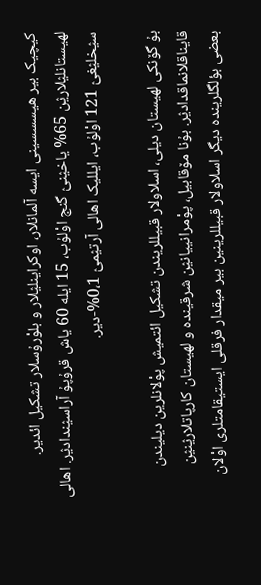کیچیک بیر هیسسسینی ایسه آلمانلار، اوکراینلیٛلار و بلوْرۇسلار تشکیل ائدیر. لهیستانلیٛلاریٛن 65% یاخیٛنیٛ گنج اوْلۇب، 15 ایله 60 یاش قرۇپۇ آراسیٛندادیٛر. اهالی سیٛخلیٛغیٛ 121 اوْلۇب، ایللیک اهالی آرتیٛمیٛ 0،1%-دیر.

بۇ گۆنکی لهیستان دیلی، اسلاولار قبیللریندن تشکیل ائتمیش پوْلانلرین دیلیندن قایناقلانماقدادیٛر. بۇنا مۆقابیل، پوْمرانییانیٛن شرقینده و لهیستان کارپاتلاریٛنیٛن بعضی بؤلگلرینده دیگر اسلاولار قبیللرینین بیر میقدار فرقلی ایستیقامتلری اوْلان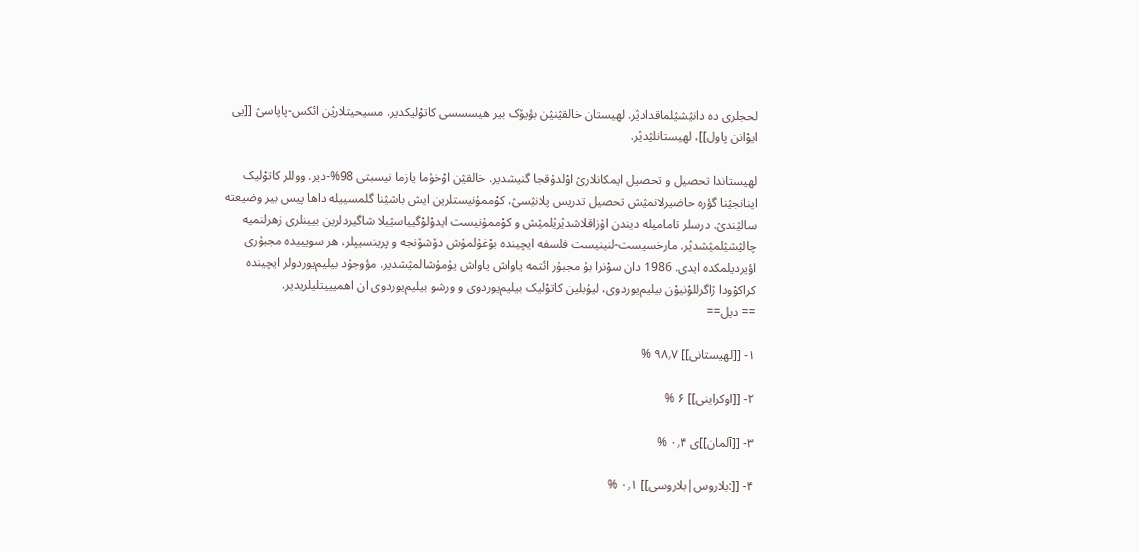لحجلری ده دانیٛشیٛلماقدادیٛر. لهیستان خالقیٛنیٛن بؤیۆک بیر هیسسسی کاتوْلیکدیر. مسیحیتلاریٛن ائکس-پاپاسیٛ [[یی ایوْانن پاول]]، لهیستانلیٛدیٛر.

لهیستاندا تحصیل و تحصیل ایمکانلاریٛ اوْلدۇقجا گنیشدیر. خالقیٛن اوْخۇما یازما نیسبتی 98%-دیر. ووللر کاتوْلیک اینانجیٛنا گؤره حاضیرلانمیٛش تحصیل تدریس پلانیٛسیٛ، کوْممۇنیستلرین ایش باشیٛنا گلمسییله داها پیس بیر وضیعته سالیٛندیٛ. درسلر تامامیله دیندن اۇزاقلاشدیٛریٛلمیٛش و کوْممۇنیست ایدوْلوْگییاسیٛیلا شاگیردلرین بیینلری زهرلنمیه چالیٛشیٛلمیٛشدیٛر. مارخسیست-لنینیست فلسفه ایچینده بوْغۇلمۇش دۆشۆنجه و پرینسیپلر، هر سویییده مجبۇری اؤیردیلمکده ایدی. 1986 دان سوْنرا بۇ مجبۇر ائتمه یاواش یاواش یۇمۇشالمیٛشدیر. مؤوجۇد بیلیم‌یوردولر ایچینده کراکوْودا ژاگرللوْنیوْن بیلیم‌یوردوی، لیۇبلین کاتوْلیک بیلیم‌یوردوی و ورشو بیلیم‌یوردوی ان اهمیییتلیلریدیر.
== دیل==

۱- [[لهیستانی]] ۹۸٫۷ %

۲- [[اوکراینی]] ۶ %

۳- [[آلمان]]ی ۰٫۴ %

۴- [[:بلاروس|بلاروسی]] ۰٫۱ %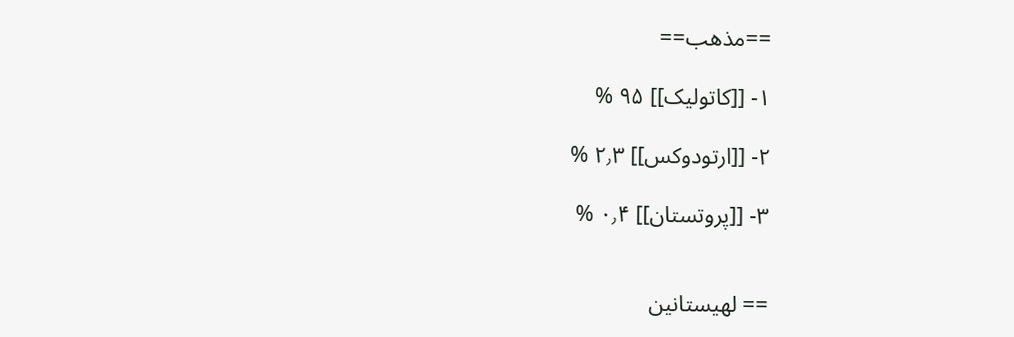==مذهب==

۱- [[کاتولیک]] ۹۵ %

۲- [[ارتودوکس]] ۲٫۳ %

۳- [[پروتستان]] ۰٫۴ %


== لهیستانین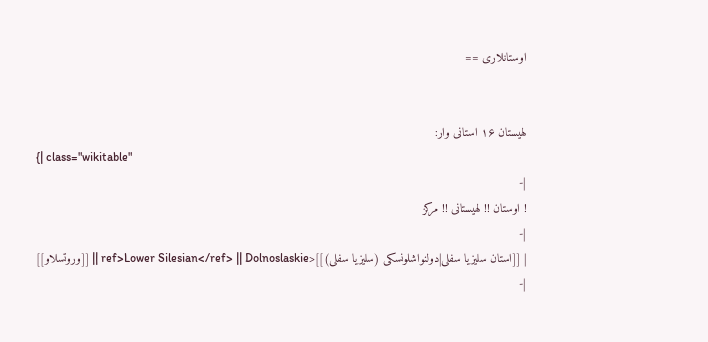اوستانلاری ==


لهیستان ۱۶ استانی وار:
{| class="wikitable"
|-
! اوستان !! لهیستانی !! مرکز
|-
| [[استان سلیزیا سفلی|دولنواشلونسکی (سلیزیا سفلی)]]<ref>Lower Silesian</ref> || Dolnoslaskie || [[وروتسلاو]]
|-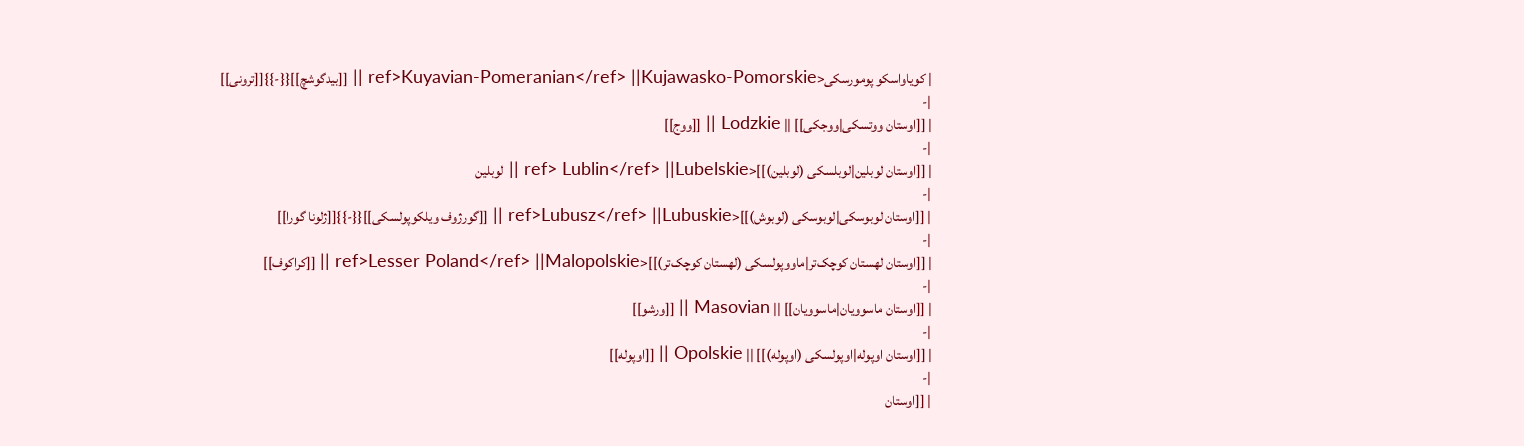| کویاواسکو پومورسکی<ref>Kuyavian-Pomeranian</ref> ||Kujawasko-Pomorskie || [[بیدگوشچ]]{{-}}[[ترونی]]
|-
| [[اوستان ووتسکی|ووجکی]] || Lodzkie || [[ووج]]
|-
| [[اوستان لوبلین|لوبلسکی (لوبلین)]]<ref> Lublin</ref> ||Lubelskie || لوبلین
|-
| [[اوستان لوبوسکی|لوبوسکی (لوبوش)]]<ref>Lubusz</ref> ||Lubuskie || [[گورژوف ویلکوپولسکی]]{{-}}[[ژلونا گورا]]
|-
| [[اوستان لهستان کوچک‌تر|ماووپولسکی (لهستان کوچک‌تر)]]<ref>Lesser Poland</ref> ||Malopolskie || [[کراکوف]]
|-
| [[اوستان ماسوویان|ماسوویان]] || Masovian || [[ورشو]]
|-
| [[اوستان اوپوله|اوپولسکی (اوپوله)]] || Opolskie || [[اوپوله]]
|-
| [[اوستان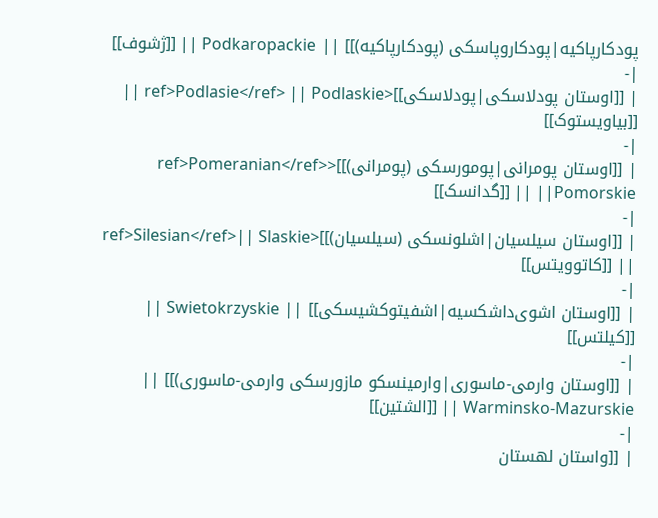پودکارپاکیه|پودکاروپاسکی (پودکارپاکیه)]] || Podkaropackie || [[ژشوف]]
|-
| [[اوستان پودلاسکی|پودلاسکی]]<ref>Podlasie</ref> || Podlaskie || [[بیاویستوک]]
|-
| [[اوستان پومرانی|پومورسکی (پومرانی)]]<ref>Pomeranian</ref> ||Pomorskie || [[گدانسک]]
|-
| [[اوستان سیلسیان|اشلونسکی (سیلسیان)]]<ref>Silesian</ref>|| Slaskie || [[کاتوویتس]]
|-
| [[اوستان اشوی‌داشکسیه|اشفیتوکشیسکی]] || Swietokrzyskie || [[کیلتس]]
|-
| [[اوستان وارمی-ماسوری|وارمینسکو مازورسکی وارمی-ماسوری)]] || Warminsko-Mazurskie || [[الشتین]]
|-
| [[واستان لهستان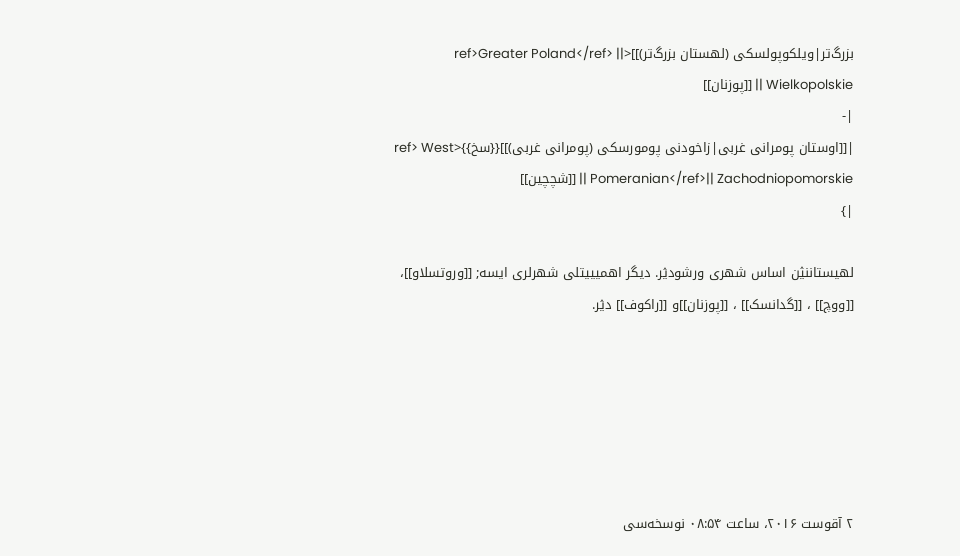بزرگ‌تر|ویلکوپولسکی (لهستان بزرگ‌تر)]]<ref>Greater Poland</ref> || Wielkopolskie || [[پوزنان]]
|-
|[[اوستان پومرانی غربی|زاخودنی پومورسکی (پومرانی غربی)]]{{سخ}}<ref> West Pomeranian</ref>|| Zachodniopomorskie || [[شچچین]]
|}

لهیستاننیٛن اساس شهری ورشودیٛر. دیگر اهمیییتلی شهرلری ایسه; [[وروتسلاو]]، [[ووچ]] ، [[گدانسک]] ، [[پوزنان]]و [[راکوف]] دیٛر.






۲ آقوست ۲۰۱۶، ساعت ۰۸:۵۴ نوسخه‌سی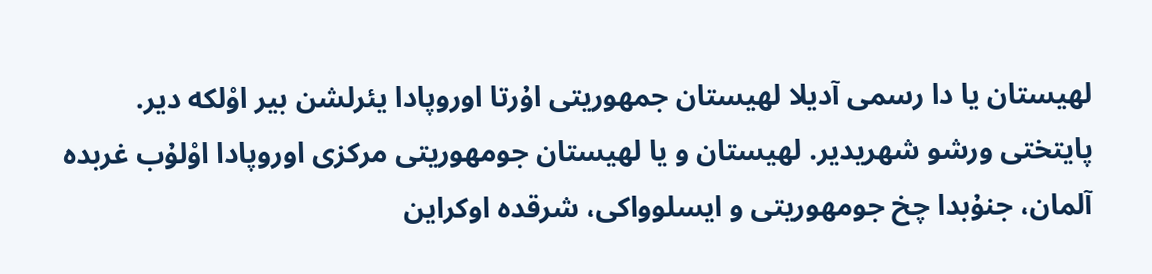لهیستان یا دا رسمی آدیلا لهیستان جمهوریتی اۇرتا اوروپادا یئرلشن بیر اوْلکه دیر. پایتختی ورشو شهریدیر. لهیستان و یا لهیستان جومهوریتی مرکزی اوروپادا اوْلۇب غربده آلمان، جنۇبدا چخ جومهوریتی و ایسلوواکی، شرقده اوکراین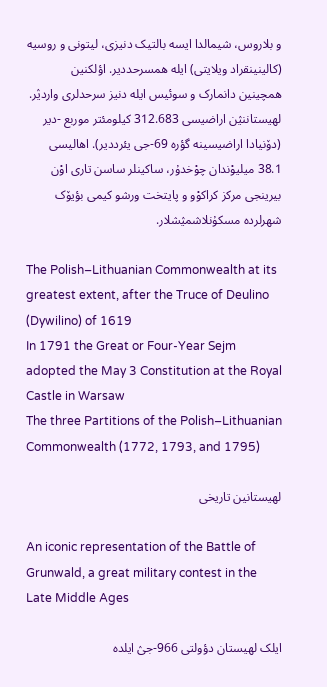و بلاروس، شیمالدا ایسه بالتیک دنیزی، لیتونی و روسیه (کالینینقراد ویلایتی) ایله همسرحددیر. اؤلکنین همچینین دانمارک و سوئیس ایله دنیز سرحدلری واردیٛر. لهیستاننیٛن اراضیسی 312.683 کیلومئتر موربع -دیر (دۆنیادا اراضیسینه گؤره 69-جی یئرددیر). اهالیسی 38.1 میلیوْندان چوْخدۇر، ساکینلر ساسن تاری اوْن بیرینجی مرکز کراکوْو و پایتخت ورشو کیمی بؤیۆک شهرلرده مسکۇنلاشمیٛشلار.

The Polish–Lithuanian Commonwealth at its greatest extent, after the Truce of Deulino (Dywilino) of 1619
In 1791 the Great or Four-Year Sejm adopted the May 3 Constitution at the Royal Castle in Warsaw
The three Partitions of the Polish–Lithuanian Commonwealth (1772, 1793, and 1795)

لهیستانین تاریخی

An iconic representation of the Battle of Grunwald, a great military contest in the Late Middle Ages

ایلک لهیستان دؤولتی 966-جیٛ ایلده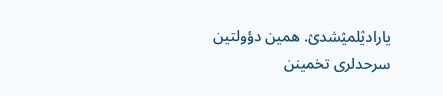یارادیٛلمیٛشدیٛ. همین دؤولتین سرحدلری تخمینن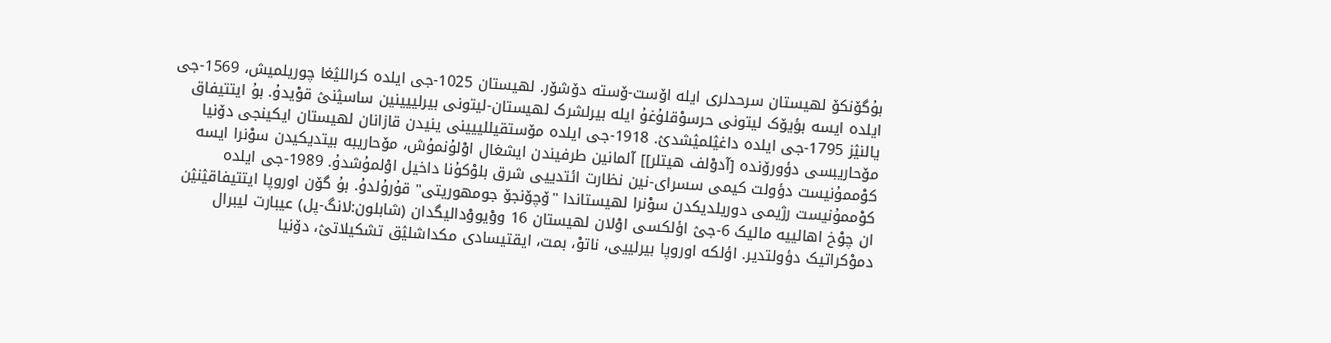بۇگۆنکۆ لهیستان سرحدلری ایله اۆست-ۆسته دۆشۆر. لهیستان 1025-جی ایلده کراللیٛغا چوریلمیش، 1569-جی ایلده ایسه بؤیۆک لیتونی حرسوْقلۇغۇ ایله بیرلشرک لهیستان-لیتونی بیرلییینین ساسیٛنیٛ قوْیدۇ. بۇ ایتتیفاق یالنیٛز 1795-جی ایلده داغیٛلمیٛشدیٛ. 1918-جی ایلده مۆستقیللییینی ینیدن قازانان لهیستان ایکینجی دۆنیا مۆحاریبسی دؤورۆنده [آدوْلف هیتلر]] آلمانین طرفیندن ایشغال اوْلۇنمۇش، مۆحاریبه بیتدیکیدن سوْنرا ایسه کوْممۇنیست دؤولت کیمی سسرای-نین نظارت ائتدییی شرق بلوْکۇنا داخیل اوْلمۇشدۇ. 1989-جی ایلده کوْممۇنیست رژیمی دوریلدیکدن سوْنرا لهیستاندا "ۆچۆنجۆ جومهوریتی" قۇرۇلدۇ. بۇ گۆن اوروپا ایتتیفاقیٛنیٛن ان چوْخ اهالییه مالیک 6-جیٛ اؤلکسی اوْلان لهیستان 16 ووْیووْدالیگدان (شابلون:لانگ-پل) عیبارت لیبرال دموْکراتیک دؤولتدیر. اؤلکه اوروپا بیرلییی، ناتوْ، بمت، ایقتیسادی مکداشلیٛق تشکیلاتیٛ، دۆنیا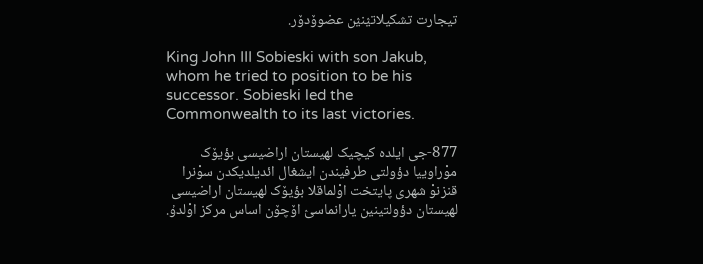تیجارت تشکیلاتیٛنیٛن عضوۆدۆر.

King John III Sobieski with son Jakub, whom he tried to position to be his successor. Sobieski led the Commonwealth to its last victories.

877-جی ایلده کیچیک لهیستان اراضیسی بؤیۆک موْراوییا دؤولتی طرفیندن ایشغال ائدیلدیکدن سوْنرا قنزنوْ شهری پایتخت اوْلماقلا بؤیۆک لهیستان اراضیسی لهیستان دؤولتینین یارانماسیٛ اۆچۆن اساس مرکز اوْلدۇ.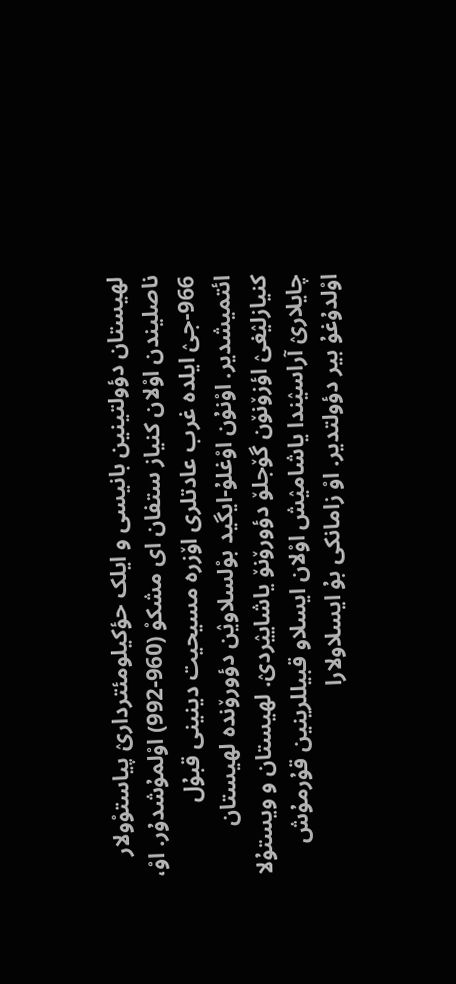لهیستان دؤولتینین بانیسی و ایلک حؤکیلومئترداریٛ پیاستوْولار ناصلیندن اوْلان کنیاز ستفان ای مشکوْ (960-992) اوْلمۇشدۇر. اوْ، 966-جیٛ ایلده غرب عادتلری اۆزره مسیحیت دینینی قبۇل ائتمیشدیر. اوْنۇن اوْغلۇ-ایگید بوْلسلاویٛن دؤورۆنده لهیستان کنیازلیٛغیٛ اؤزۆنۆن گۆجلۆ دؤورۆنۆ یاشاییٛردیٛ. لهیستان و ویستۇلا چایلاریٛ آراسیٛندا یاشامیٛش اوْلان ایسلاو قبیللرینین قۇرمۇش اوْلدۇغۇ بیر دؤولتدیر. اوْ زامانکی بۇ ایسلاولارا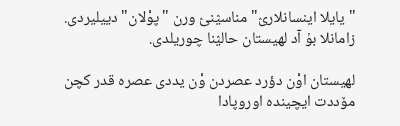"یایلا اینسانلاریٛ" مناسیٛنیٛ ورن "پوْلان" دییلیردی. زامانلا بۇ آد لهیستان حالیٛنا چوریلدی.

لهیستان اوْن دؤرد عصردن وْن یددی عصره قدر کچن مۆددت ایچینده اوروپادا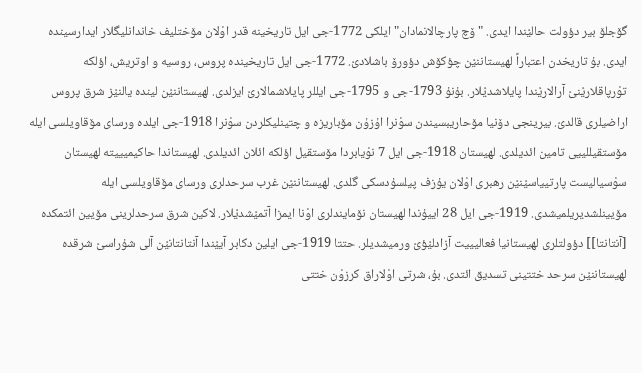گۆجلۆ بیر دؤولت حالیٛندا ایدی. "ۆچ پارچالانمادان" ایلکی 1772-جی ایل تاریخینه قدر اوْلان مۆختلیف خاندانلیگلار ایدارسینده ایدی. بۇ تاریخدن اعتباراً لهیستاننیٛن چؤکۆش دؤورۆ باشلادیٛ. 1772-جی ایل تاریخینده پروس، روسیه و اوتریش، اؤلکه توْرپاقلاریٛنیٛ آرالاریٛندا پایلاشدیٛلار. بۇنۇ 1793-جی و 1795-جی ایللر پایلاشمالاریٛ ایزلدی. لهیستاننیٛن لینده یالنیٛز شرق پروس اراضیلری قالدیٛ. بیرینجی دۆنیا مۆحاریبسیندن سوْنرا اۇزۇن مۆباریزه و چتینلیکلردن سوْنرا 1918-جی ایلده ورسای مۆقاویلسی ایله مۆستقیللییی تامین ائدیلدی. لهیستان 1918-جی ایل 7 نوْیابردا مۆستقیل اؤلکه ائلان ائدیلدی. لهیستاندا حاکیمیییته لهیستان سوْسیالیست پارتییاسیٛنیٛن رهبری اوْلان یۇزف پیلسۇدسکی گلدی. لهیستاننیٛن غرب سرحدلری ورسای مۆقاویلسی ایله مۆیینلشدیریلمیشدی. 1919-جی ایل 28 اییۇندا لهیستان نۆمایندلری اوْنا ایمزا آتمیٛشدیٛلار. لاکین شرق سرحدلرینی مۆیین ائتمکده [آنتانتا]] دؤولتلری لهیستانیا فعالیییت آزادلیٛؤیٛ ورمیشدیلر. حتتا 1919-جی ایلین دکابر آییٛندا آنتانتانیٛن آلی شۇراسیٛ شرقده لهیستاننیٛن سرحد ختتینی تسدیق ائتدی. بۇ، شرتی اوْلاراق کرزوْن ختتی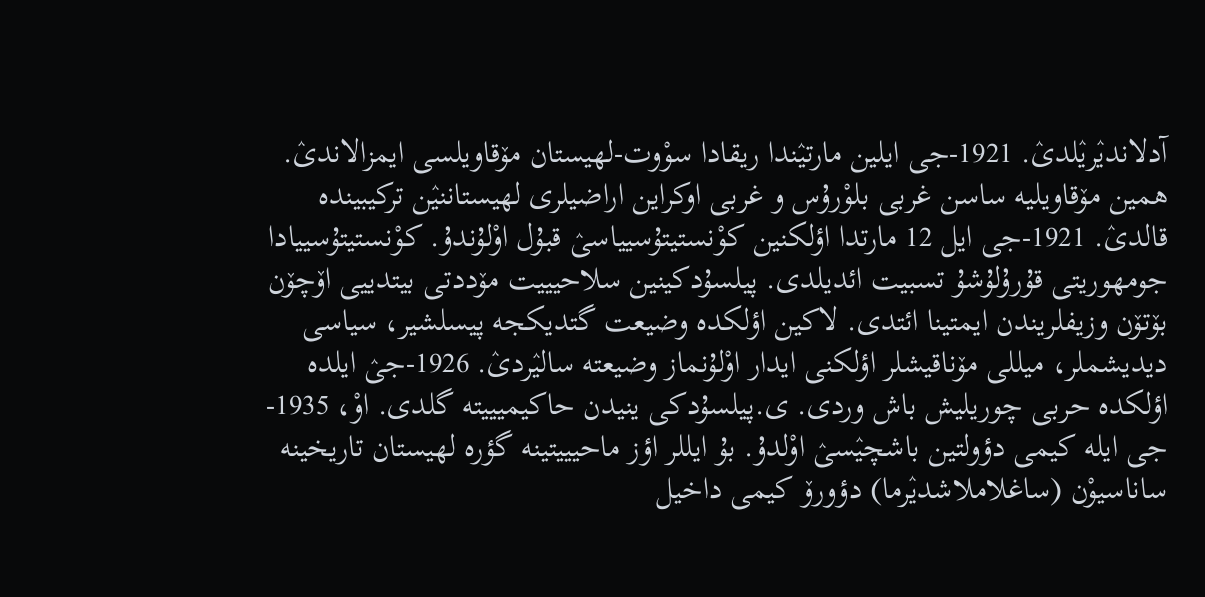آدلاندیٛریٛلدیٛ. 1921-جی ایلین مارتیٛندا ریقادا سوْوت-لهیستان مۆقاویلسی ایمزالاندیٛ. همین مۆقاویلیه ساسن غربی بلوْرۇس و غربی اوکراین اراضیلری لهیستاننیٛن ترکیبینده قالدیٛ. 1921-جی ایل 12 مارتدا اؤلکنین کوْنستیتۇسییاسیٛ قبۇل اوْلۇندۇ. کوْنستیتۇسییادا جومهوریتی قۇرۇلۇشۇ تسبیت ائدیلدی. پیلسۇدکینین سلاحیییت مۆددتی بیتدییی اۆچۆن بۆتۆن وزیفلریندن ایمتینا ائتدی. لاکین اؤلکده وضیعت گتدیکجه پیسلشیر، سیاسی دیدیشملر، میللی مۆناقیشلر اؤلکنی ایدار اوْلۇنماز وضیعته سالیٛردیٛ. 1926-جیٛ ایلده اؤلکده حربی چوریلیش باش وردی. ی.پیلسۇدکی ینیدن حاکیمیییته گلدی. اوْ، 1935-جی ایله کیمی دؤولتین باشچیٛسیٛ اوْلدۇ. بۇ ایللر اؤز ماحیییتینه گؤره لهیستان تاریخینه ساناسیوْن (ساغلاملاشدیٛرما) دؤورۆ کیمی داخیل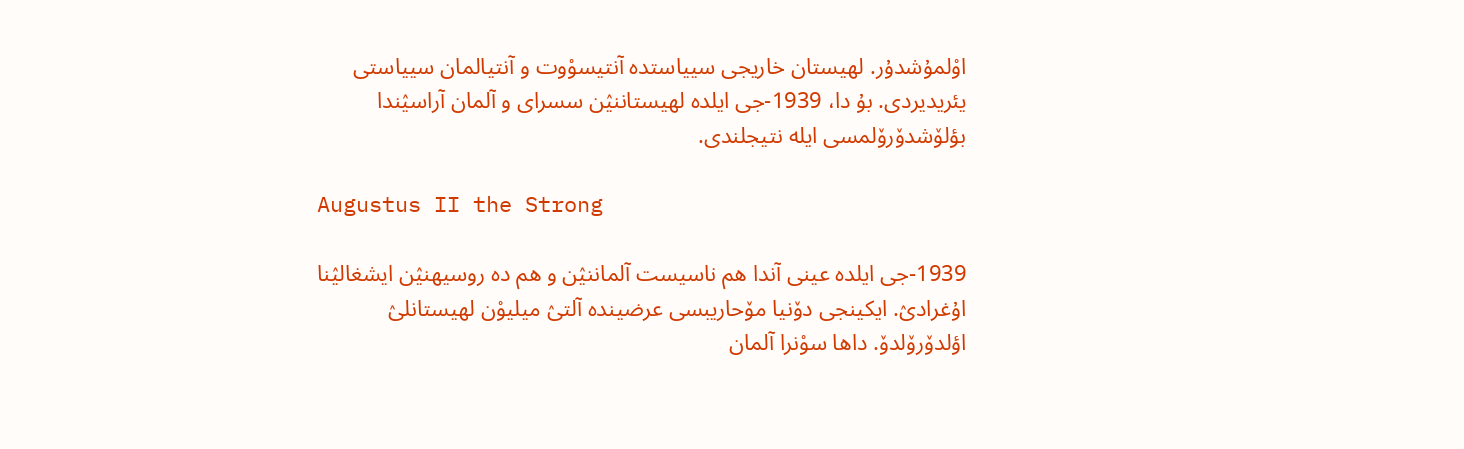اوْلمۇشدۇر. لهیستان خاریجی سییاستده آنتیسوْوت و آنتیالمان سییاستی یئریدیردی. بۇ دا، 1939-جی ایلده لهیستاننیٛن سسرای و آلمان آراسیٛندا بؤلۆشدۆرۆلمسی ایله نتیجلندی.

Augustus II the Strong

1939-جی ایلده عینی آندا هم ناسیست آلماننیٛن و هم ده روسیهنیٛن ایشغالیٛنا اۇغرادیٛ. ایکینجی دۆنیا مۆحاریبسی عرضینده آلتیٛ میلیوْن لهیستانلیٛ اؤلدۆرۆلدۆ. داها سوْنرا آلمان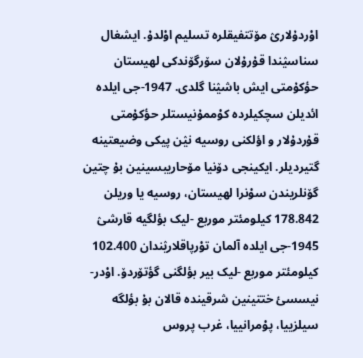اوْردۇلاریٛ مۆتتفیقلره تسلیم اوْلدۇ. ایشغال سناسیٛندا قۇرۇلان سۆرگۆندکی لهیستان حؤکۇمتی ایش باشیٛنا گلدی. 1947-جی ایلده ائدیلن سچکیلرده کوْممۇنیستلر حؤکۇمتی قۇردۇلار و اؤلکنی روسیه نیٛن پیکی وضیعتینه گتیردیلر. ایکینجی دۆنیا مۆحاریبسینین بۇ چتین گۆنلریندن سوْنرا لهیستان، روسیه یا وریلن 178.842 کیلومئتر موربع -لیک بؤلگیه قارشیٛ 1945-جی ایلده آلمان توْرپاقلاریٛندان 102.400 کیلومئتر موربع -لیک بیر بؤلگنی گؤتۆردۆ. اوْدر-نیسسئ ختتینین شرقینده قالان بۇ بؤلگه سیلزییا، پوْمرانییا، غرب پروس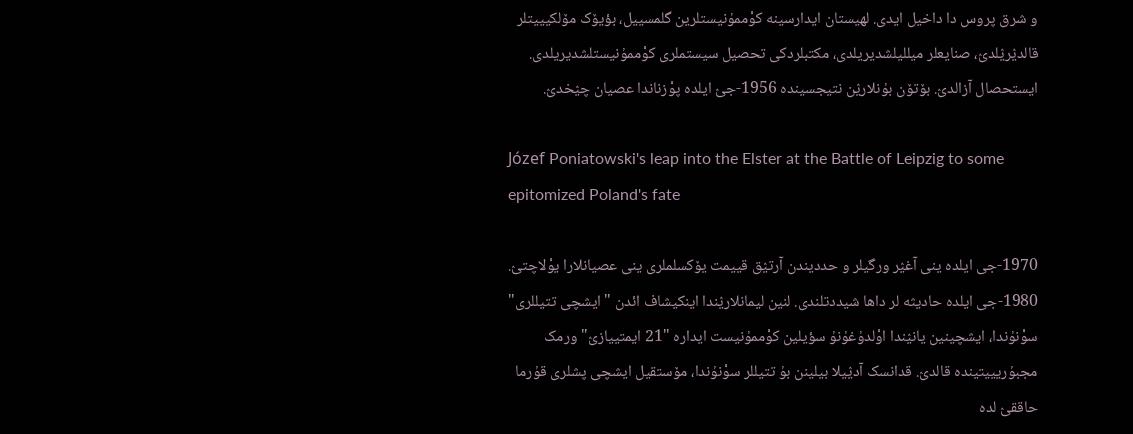و شرق پروس دا داخیل ایدی. لهیستان ایدارسینه کوْممۇنیستلرین گلمسییل، بؤیۆک مۆلکیییتلر قالدیٛریٛلدیٛ، صنایعلر میللیلشدیریلدی، مکتبلردکی تحصیل سیستملری کوْممۇنیستلشدیریلدی. ایستحصال آزالدیٛ. بۆتۆن بۇنلاریٛن نتیجسینده 1956-جیٛ ایلده پوْزناندا عصیان چیٛخدیٛ.

Józef Poniatowski's leap into the Elster at the Battle of Leipzig to some epitomized Poland's fate

1970-جی ایلده ینی آغیٛر ورگیلر و حددیندن آرتیٛق قییمت یۆکسلملری ینی عصیانلارا یوْلاچتیٛ. 1980-جی ایلده حادیثه لر داها شیددتلندی. لنین لیمانلاریٛندا اینکیشاف ائدن "ایشچی تتیللری" سوْنۇندا، ایشچینین یانیٛندا اوْلدۇغۇنۇ سؤیلین کوْممۇنیست ایداره "21 ایمتییازیٛ" ورمک مجبۇریییتینده قالدیٛ. قدانسک آدیٛیلا بیلینن بۇ تتیللر سوْنۇندا، مۆستقیل ایشچی پشلری قۇرما حاققیٛ لده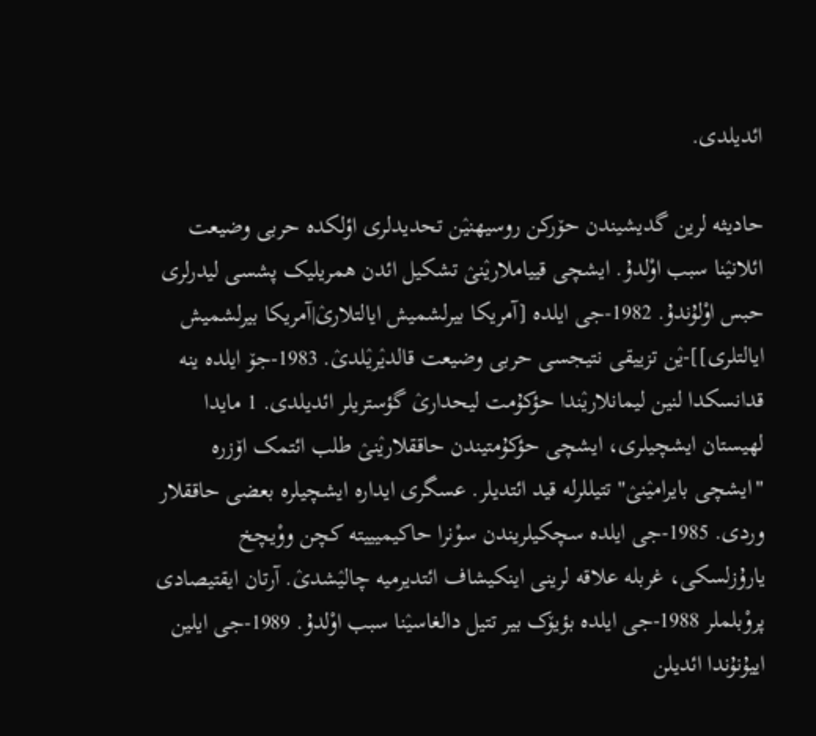ائدیلدی.

حادیثه لرین گدیشیندن حۆرکن روسیهنیٛن تحدیدلری اؤلکده حربی وضیعت ائلانیٛنا سبب اوْلدۇ. ایشچی قییاملاریٛنیٛ تشکیل ائدن همریلیک پشسی لیدرلری حبس اوْلۇندۇ. 1982-جی ایلده [آمریکا بیرلشمیش ایالتلاریٛ|آمریکا بیرلشمیش ایالتلری]]-یٛن تزییقی نتیجسی حربی وضیعت قالدیٛریٛلدیٛ. 1983-جۆ ایلده ینه قدانسکدا لنین لیمانلاریٛندا حؤکۇمت لیحداریٛ گؤستریلر ائدیلدی. 1 مایدا لهیستان ایشچیلری، ایشچی حؤکۇمتیندن حاققلاریٛنیٛ طلب ائتمک اۆزره "ایشچی بایرامیٛنیٛ" تتیللرله قید ائتدیلر. عسگری ایداره ایشچیلره بعضی حاققلار وردی. 1985-جی ایلده سچکیلریندن سوْنرا حاکیمیییته کچن ووْیچخ یارۇزلسکی، غربله علاقه لرینی اینکیشاف ائتدیرمیه چالیٛشدیٛ. آرتان ایقتیصادی پروْبلملر 1988-جی ایلده بؤیۆک بیر تتیل دالغاسیٛنا سبب اوْلدۇ. 1989-جی ایلین اییۇنۇندا ائدیلن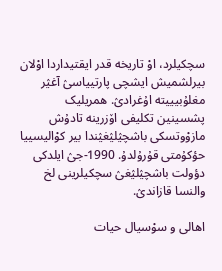سچکیلرد، اوْ تاریخه قدر ایقتیداردا اوْلان بیرلشمیش ایشچی پارتییاسیٛ آغیٛر مغلۇبیییته اۇغرادیٛ. همریلیک پشسینین تکلیفی اۆزرینه تادۇش مازوْوتسکی باشچیٛلیٛغیٛندا بیر کوْالیسییا حؤکۇمتی قۇرۇلدۇ. 1990-جیٛ ایلدکی دؤولت باشچیٛلیٛغیٛ سچکیلرینی لخ والنسا قازاندیٛ.

اهالی و سوْسیال حیات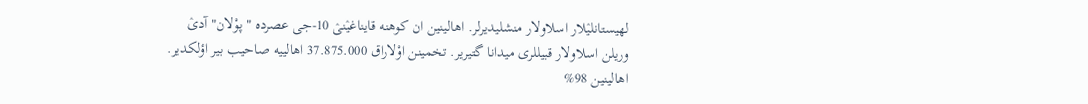لهیستانلیٛلار اسلاولار منشلیدیرلر. اهالینین ان کوهنه قایناغیٛنیٛ 10-جی عصرده "پوْلان" آدیٛ وریلن اسلاولار قبیللری میدانا گتیریر. تخمینن اوْلاراق 37.875.000 اهالییه صاحیب بیر اؤلکدیر. اهالینین 98%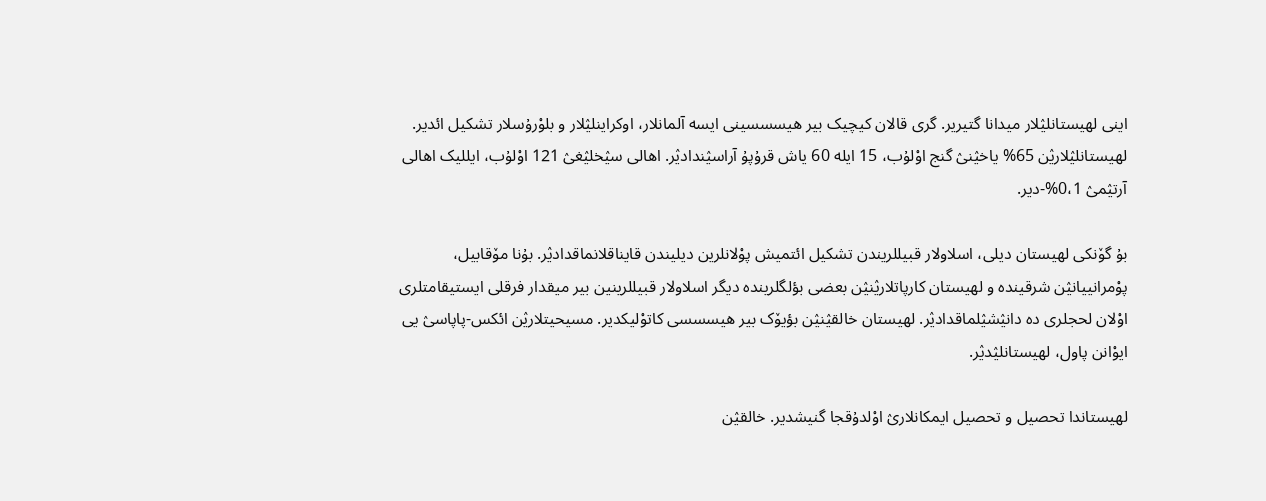اینی لهیستانلیٛلار میدانا گتیریر. گری قالان کیچیک بیر هیسسسینی ایسه آلمانلار، اوکراینلیٛلار و بلوْرۇسلار تشکیل ائدیر. لهیستانلیٛلاریٛن 65% یاخیٛنیٛ گنج اوْلۇب، 15 ایله 60 یاش قرۇپۇ آراسیٛندادیٛر. اهالی سیٛخلیٛغیٛ 121 اوْلۇب، ایللیک اهالی آرتیٛمیٛ 0،1%-دیر.

بۇ گۆنکی لهیستان دیلی، اسلاولار قبیللریندن تشکیل ائتمیش پوْلانلرین دیلیندن قایناقلانماقدادیٛر. بۇنا مۆقابیل، پوْمرانییانیٛن شرقینده و لهیستان کارپاتلاریٛنیٛن بعضی بؤلگلرینده دیگر اسلاولار قبیللرینین بیر میقدار فرقلی ایستیقامتلری اوْلان لحجلری ده دانیٛشیٛلماقدادیٛر. لهیستان خالقیٛنیٛن بؤیۆک بیر هیسسسی کاتوْلیکدیر. مسیحیتلاریٛن ائکس-پاپاسیٛ یی ایوْانن پاول، لهیستانلیٛدیٛر.

لهیستاندا تحصیل و تحصیل ایمکانلاریٛ اوْلدۇقجا گنیشدیر. خالقیٛن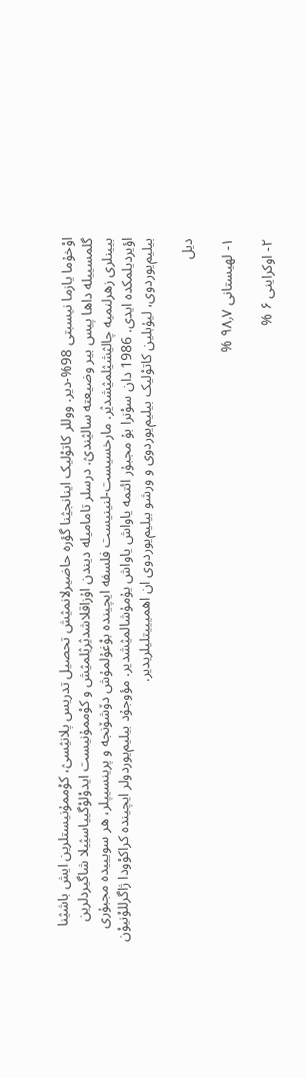اوْخۇما یازما نیسبتی 98%-دیر. ووللر کاتوْلیک اینانجیٛنا گؤره حاضیرلانمیٛش تحصیل تدریس پلانیٛسیٛ، کوْممۇنیستلرین ایش باشیٛنا گلمسییله داها پیس بیر وضیعته سالیٛندیٛ. درسلر تامامیله دیندن اۇزاقلاشدیٛریٛلمیٛش و کوْممۇنیست ایدوْلوْگییاسیٛیلا شاگیردلرین بیینلری زهرلنمیه چالیٛشیٛلمیٛشدیٛر. مارخسیست-لنینیست فلسفه ایچینده بوْغۇلمۇش دۆشۆنجه و پرینسیپلر، هر سویییده مجبۇری اؤیردیلمکده ایدی. 1986 دان سوْنرا بۇ مجبۇر ائتمه یاواش یاواش یۇمۇشالمیٛشدیر. مؤوجۇد بیلیم‌یوردولر ایچینده کراکوْودا ژاگرللوْنیوْن بیلیم‌یوردوی، لیۇبلین کاتوْلیک بیلیم‌یوردوی و ورشو بیلیم‌یوردوی ان اهمیییتلیلریدیر.

دیل

۱- لهیستانی ۹۸٫۷ %

۲- اوکراینی ۶ %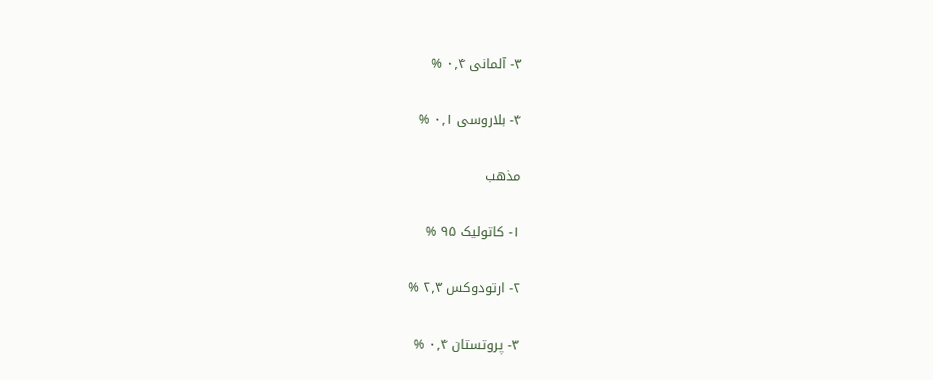۳- آلمانی ۰٫۴ %

۴- بلاروسی ۰٫۱ %

مذهب

۱- کاتولیک ۹۵ %

۲- ارتودوکس ۲٫۳ %

۳- پروتستان ۰٫۴ %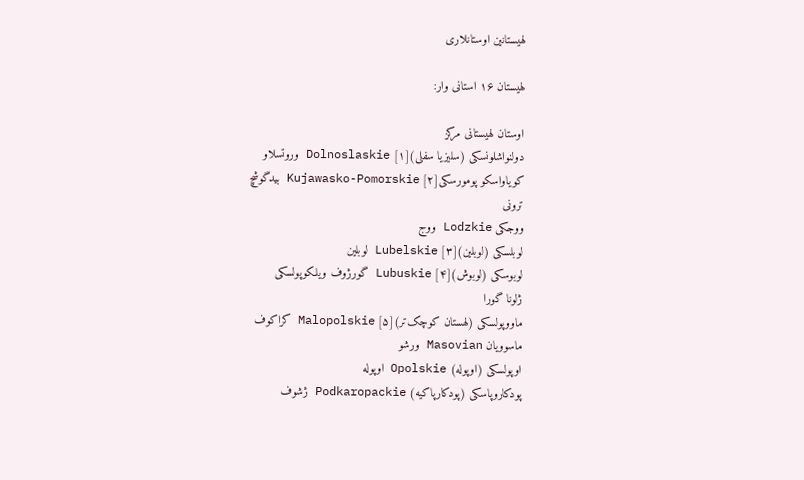لهیستانین اوستانلاری

لهیستان ۱۶ استانی وار:

اوستان لهیستانی مرکز
دولنواشلونسکی (سلیزیا سفلی)[۱] Dolnoslaskie وروتسلاو
کویاواسکو پومورسکی[۲] Kujawasko-Pomorskie بیدگوشچ
ترونی
ووجکی Lodzkie ووج
لوبلسکی (لوبلین)[۳] Lubelskie لوبلین
لوبوسکی (لوبوش)[۴] Lubuskie گورژوف ویلکوپولسکی
ژلونا گورا
ماووپولسکی (لهستان کوچک‌تر)[۵] Malopolskie کراکوف
ماسوویان Masovian ورشو
اوپولسکی (اوپوله) Opolskie اوپوله
پودکاروپاسکی (پودکارپاکیه) Podkaropackie ژشوف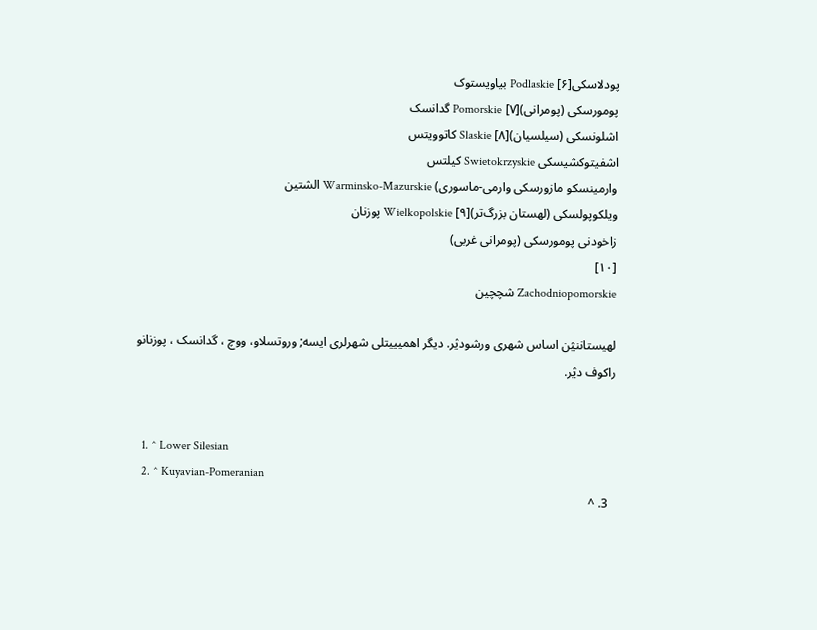پودلاسکی[۶] Podlaskie بیاویستوک
پومورسکی (پومرانی)[۷] Pomorskie گدانسک
اشلونسکی (سیلسیان)[۸] Slaskie کاتوویتس
اشفیتوکشیسکی Swietokrzyskie کیلتس
وارمینسکو مازورسکی وارمی-ماسوری) Warminsko-Mazurskie الشتین
ویلکوپولسکی (لهستان بزرگ‌تر)[۹] Wielkopolskie پوزنان
زاخودنی پومورسکی (پومرانی غربی)
[۱۰]
Zachodniopomorskie شچچین

لهیستاننیٛن اساس شهری ورشودیٛر. دیگر اهمیییتلی شهرلری ایسه; وروتسلاو، ووچ ، گدانسک ، پوزنانو راکوف دیٛر.


  1. ^ Lower Silesian
  2. ^ Kuyavian-Pomeranian
  3. ^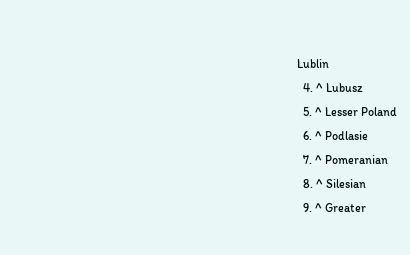Lublin
  4. ^ Lubusz
  5. ^ Lesser Poland
  6. ^ Podlasie
  7. ^ Pomeranian
  8. ^ Silesian
  9. ^ Greater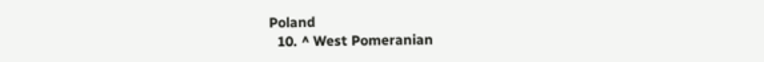Poland
  10. ^ West Pomeranian